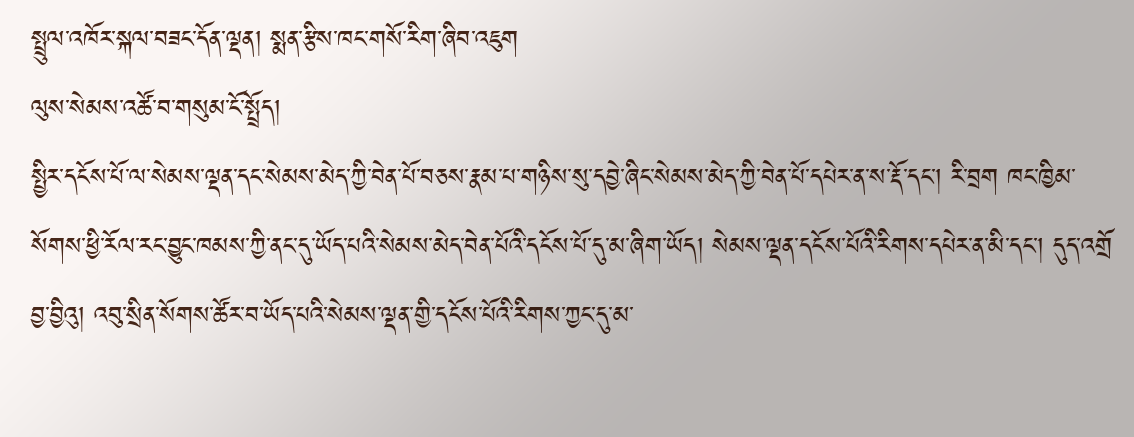སྤྲུལ་འཁོར་སྐལ་བཟང་དོན་ལྡན། སྨན་རྩིས་ཁང་གསོ་རིག་ཞིབ་འཇུག
ལུས་སེམས་འཚོ་བ་གསུམ་ངོ་སྤྲོད།
སྤྱིར་དངོས་པོ་ལ་སེམས་ལྡན་དང་སེམས་མེད་ཀྱི་བེན་པོ་བཅས་རྣམ་པ་གཉིས་སུ་དབྱེ་ཞིང་སེམས་མེད་ཀྱི་བེན་པོ་དཔེར་ན་ས་རྡོ་དང་། རི་བྲག ཁང་ཁྱིམ་སོགས་ཕྱི་རོལ་རང་བྱུང་ཁམས་ཀྱི་ནང་དུ་ཡོད་པའི་སེམས་མེད་བེན་པོའི་དངོས་པོ་དུ་མ་ཞིག་ཡོད། སེམས་ལྡན་དངོས་པོའི་རིགས་དཔེར་ན་མི་དང་། དུད་འགྲོ བྱ་བྱིའུ། འབུ་སྲིན་སོགས་ཚོར་བ་ཡོད་པའི་སེམས་ལྡན་གྱི་དངོས་པོའི་རིགས་ཀྱང་དུ་མ་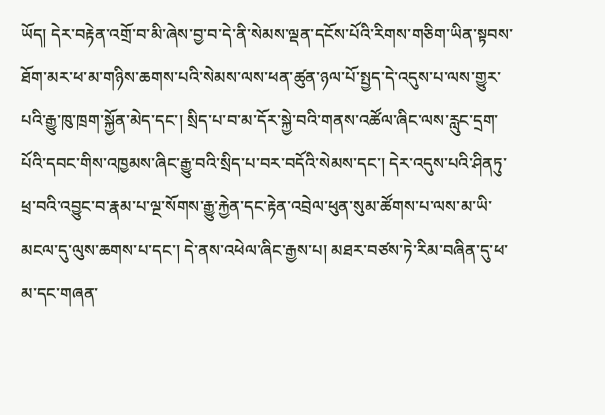ཡོད། དེར་བརྟེན་འགྲོ་བ་མི་ཞེས་བྱ་བ་དེ་ནི་སེམས་ལྡན་དངོས་པོའི་རིགས་གཅིག་ཡིན་སྟབས་ཐོག་མར་ཕ་མ་གཉིས་ཆགས་པའི་སེམས་ལས་ཕན་ཚུན་ཉལ་པོ་སྤྱད་དེ་འདུས་པ་ལས་གྱུར་པའི་རྒྱུ་ཁུ་ཁྲག་སྐྱོན་མེད་དང་། སྲིད་པ་བ་མ་དོར་སྐྱེ་བའི་གནས་འཚོལ་ཞིང་ལས་རླུང་དྲག་པོའི་དབང་གིས་འཁྱམས་ཞིང་རྒྱུ་བའི་སྲིད་པ་བར་བདོའི་སེམས་དང་། དེར་འདུས་པའི་ཤིནཏུ་ཕྲ་བའི་འབྱུང་བ་རྣམ་པ་ལྔ་སོགས་རྒྱུ་རྐྱེན་དང་རྟེན་འབྲེལ་ཕུན་སུམ་ཚོགས་པ་ལས་མ་ཡི་མངལ་དུ་ལུས་ཆགས་པ་དང་། དེ་ནས་འཕེལ་ཞིང་རྒྱས་པ། མཐར་བཙས་ཏེ་རིམ་བཞིན་དུ་ཕ་མ་དང་གཞན་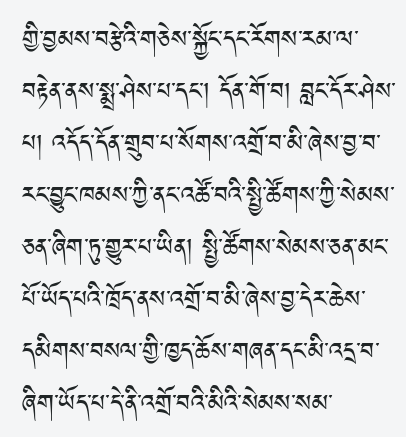གྱི་བྱམས་བརྩེའི་གཅེས་སྐྱོང་དང་རོགས་རམ་ལ་བརྟེན་ནས་སྨྲ་ཤེས་པ་དང་། དོན་གོ་བ། བླང་དོར་ཤེས་པ། འདོད་དོན་གྲུབ་པ་སོགས་འགྲོ་བ་མི་ཞེས་བྱ་བ་རང་བྱུང་ཁམས་ཀྱི་ནང་འཚོ་བའི་སྤྱི་ཚོགས་ཀྱི་སེམས་ཅན་ཞིག་ཏུ་གྱུར་པ་ཡིན། སྤྱི་ཚོགས་སེམས་ཅན་མང་པོ་ཡོད་པའི་ཁྲོད་ནས་འགྲོ་བ་མི་ཞེས་བྱ་དེར་ཆེས་དམིགས་བསལ་གྱི་ཁྱད་ཆོས་གཞན་དང་མི་འདྲ་བ་ཞིག་ཡོད་པ་དེ་ནི་འགྲོ་བའི་མིའི་སེམས་སམ་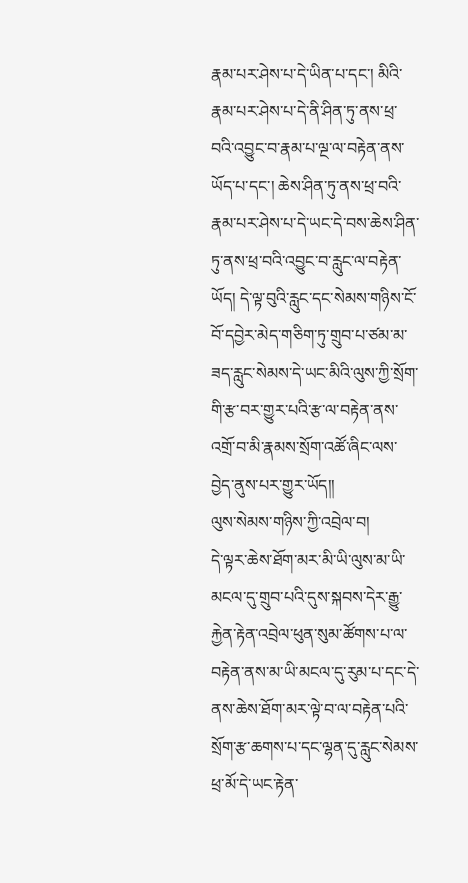རྣམ་པར་ཤེས་པ་དེ་ཡིན་པ་དང་། མིའི་རྣམ་པར་ཤེས་པ་དེ་ནི་ཤིན་ཏུ་ནས་ཕྲ་བའི་འབྱུང་བ་རྣམ་པ་ལྔ་ལ་བརྟེན་ནས་ཡོད་པ་དང་། ཆེས་ཤིན་ཏུ་ནས་ཕྲ་བའི་རྣམ་པར་ཤེས་པ་དེ་ཡང་དེ་བས་ཆེས་ཤིན་ཏུ་ནས་ཕྲ་བའི་འབྱུང་བ་རླུང་ལ་བརྟེན་ཡོད། དེ་ལྟ་བུའི་རླུང་དང་སེམས་གཉིས་ངོ་བོ་དབྱེར་མེད་གཅིག་ཏུ་གྲུབ་པ་ཙམ་མ་ཟད་རླུང་སེམས་དེ་ཡང་མིའི་ལུས་ཀྱི་སྲོག་གི་རྩ་བར་གྱུར་པའི་རྩ་ལ་བརྟེན་ནས་འགྲོ་བ་མི་རྣམས་སྲོག་འཚོ་ཞིང་ལས་བྱེད་ནུས་པར་གྱུར་ཡོད།།
ལུས་སེམས་གཉིས་ཀྱི་འབྲེལ་བ།
དེ་ལྟར་ཆེས་ཐོག་མར་མི་ཡི་ལུས་མ་ཡི་མངལ་དུ་གྲུབ་པའི་དུས་སྐབས་དེར་རྒྱུ་རྐྱེན་རྟེན་འབྲེལ་ཕུན་སུམ་ཚོགས་པ་ལ་བརྟེན་ནས་མ་ཡི་མངལ་དུ་རུམ་པ་དང་དེ་ནས་ཆེས་ཐོག་མར་ལྟེ་བ་ལ་བརྟེན་པའི་སྲོག་རྩ་ཆགས་པ་དང་ལྷན་དུ་རླུང་སེམས་ཕྲ་མོ་དེ་ཡང་རྟེན་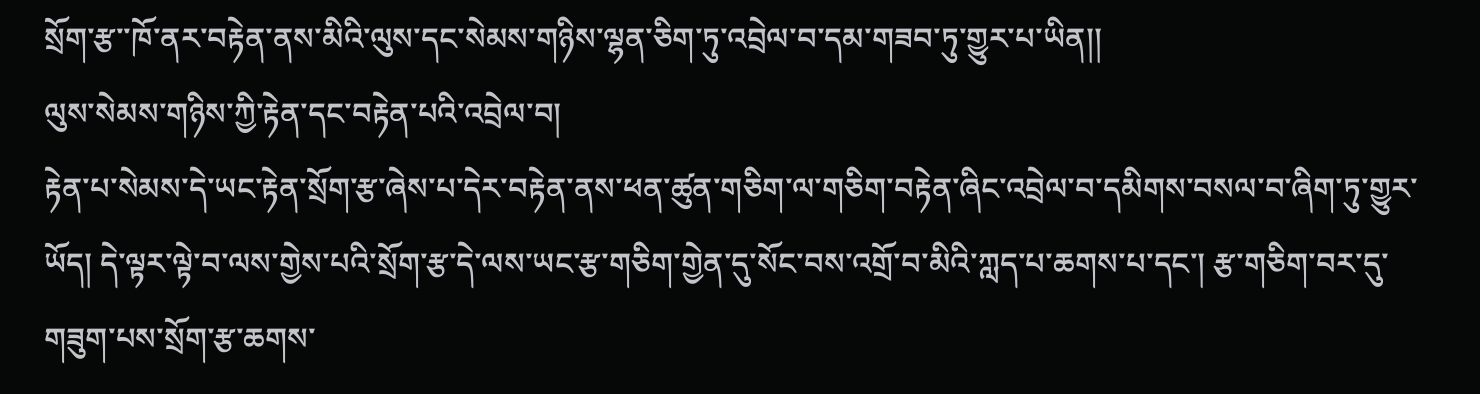སྲོག་རྩ་་ཁོ་ནར་བརྟེན་ནས་མིའི་ལུས་དང་སེམས་གཉིས་ལྷན་ཅིག་ཏུ་འབྲེལ་བ་དམ་གཟབ་ཏུ་གྱུར་པ་ཡིན།།
ལུས་སེམས་གཉིས་ཀྱི་རྟེན་དང་བརྟེན་པའི་འབྲེལ་བ།
རྟེན་པ་སེམས་དེ་ཡང་རྟེན་སྲོག་རྩ་ཞེས་པ་དེར་བརྟེན་ནས་ཕན་ཚུན་གཅིག་ལ་གཅིག་བརྟེན་ཞིང་འབྲེལ་བ་དམིགས་བསལ་བ་ཞིག་ཏུ་གྱུར་ཡོད། དེ་ལྟར་ལྟེ་བ་ལས་གྱེས་པའི་སྲོག་རྩ་དེ་ལས་ཡང་རྩ་གཅིག་གྱེན་དུ་སོང་བས་འགྲོ་བ་མིའི་ཀླད་པ་ཆགས་པ་དང་། རྩ་གཅིག་བར་དུ་གཟུག་པས་སྲོག་རྩ་ཆགས་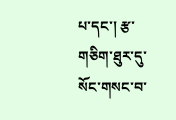པ་དང་། རྩ་གཅིག་ཐུར་དུ་སོང་གསང་བ་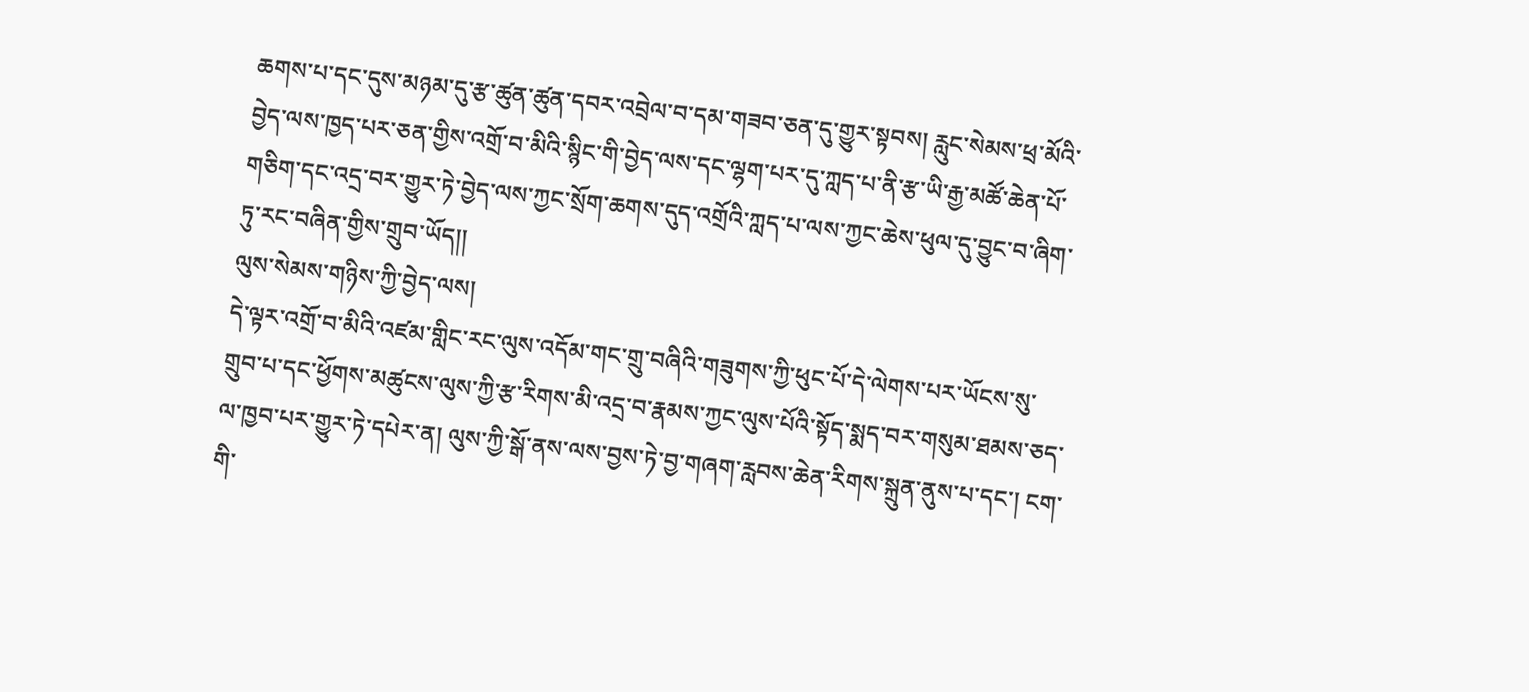ཆགས་པ་དང་དུས་མཉམ་དུ་རྩ་ཚུན་ཚུན་དབར་འབྲེལ་བ་དམ་གཟབ་ཅན་དུ་གྱུར་སྟབས། རླུང་སེམས་ཕྲ་མོའི་བྱེད་ལས་ཁྱད་པར་ཅན་གྱིས་འགྲོ་བ་མིའི་སྙིང་གི་བྱེད་ལས་དང་ལྷག་པར་དུ་ཀླད་པ་ནི་རྩ་ཡི་རྒྱ་མཚོ་ཆེན་པོ་གཅིག་དང་འདྲ་བར་གྱུར་ཏེ་བྱེད་ལས་ཀྱང་སྲོག་ཆགས་དུད་འགྲོའི་ཀླད་པ་ལས་ཀྱང་ཆེས་ཕུལ་དུ་བྱུང་བ་ཞིག་ཏུ་རང་བཞིན་གྱིས་གྲུབ་ཡོད།།
ལུས་སེམས་གཉིས་ཀྱི་བྱེད་ལས།
དེ་ལྟར་འགྲོ་བ་མིའི་འཛམ་གླིང་རང་ལུས་འདོམ་གང་གྲུ་བཞིའི་གཟུགས་ཀྱི་ཕུང་པོ་དེ་ལེགས་པར་ཡོངས་སུ་གྲུབ་པ་དང་ཕྱོགས་མཚུངས་ལུས་ཀྱི་རྩ་རིགས་མི་འདྲ་བ་རྣམས་ཀྱང་ལུས་པོའི་སྟོད་སྨད་བར་གསུམ་ཐམས་ཅད་ལ་ཁྱབ་པར་གྱུར་ཏེ་དཔེར་ན། ལུས་ཀྱི་སྒོ་ནས་ལས་བྱས་ཏེ་བྱ་གཞག་རླབས་ཆེན་རིགས་སྐྲུན་ནུས་པ་དང་། ངག་གི་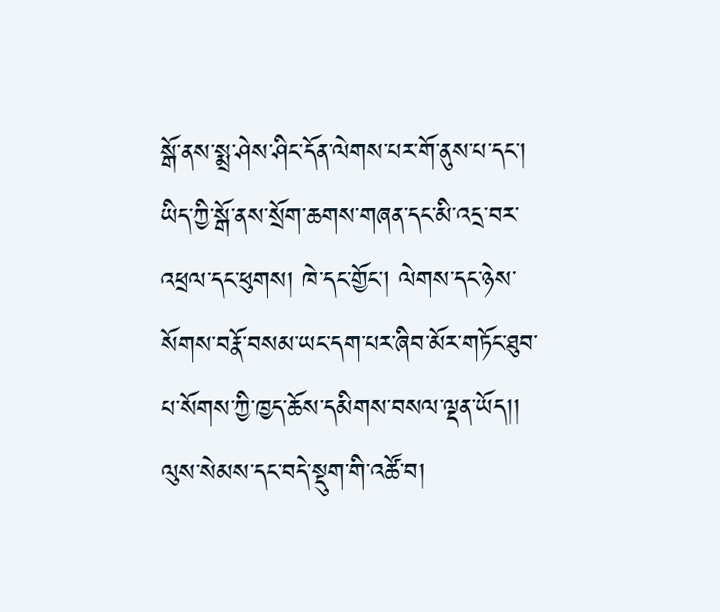སྒོ་ནས་སྨྲ་ཤེས་ཤིང་དོན་ལེགས་པར་གོ་ནུས་པ་དང་། ཡིད་ཀྱི་སྒོ་ནས་སྲོག་ཆགས་གཞན་དང་མི་འདྲ་བར་འཕྲལ་དང་ཕུགས། ཁེ་དང་གྱོང། ལེགས་དང་ཉེས་སོགས་བརྣོ་བསམ་ཡང་དག་པར་ཞིབ་མོར་གཏོང་ཐུབ་པ་སོགས་ཀྱི་ཁྱད་ཆོས་དམིགས་བསལ་ལྡན་ཡོད།།
ལུས་སེམས་དང་བདེ་སྡུག་གི་འཚོ་བ།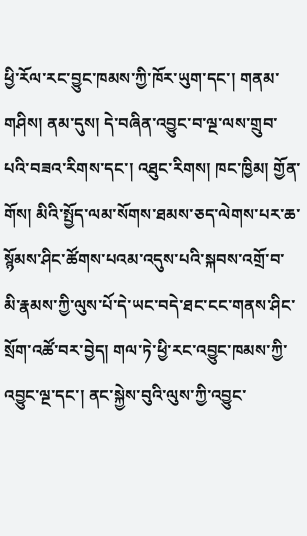ཕྱི་རོལ་རང་བྱུང་ཁམས་ཀྱི་ཁོར་ཡུག་དང་། གནམ་གཤིས། ནམ་དུས། དེ་བཞིན་འབྱུང་བ་ལྔ་ལས་གྲུབ་པའི་བཟའ་རིགས་དང་། འཐུང་རིགས། ཁང་ཁྱིམ། གྱོན་གོས། མིའི་སྤྱོད་ལམ་སོགས་ཐམས་ཅད་ལེགས་པར་ཆ་སྙོམས་ཤིང་ཚོགས་པའམ་འདུས་པའི་སྐབས་འགྲོ་བ་མི་རྣམས་ཀྱི་ལུས་པོ་དེ་ཡང་བདེ་ཐང་ངང་གནས་ཤིང་སྲོག་འཚོ་བར་བྱེད། གལ་ཏེ་ཕྱི་རང་འབྱུང་ཁམས་ཀྱི་འབྱུང་ལྔ་དང་། ནང་སྐྱེས་བུའི་ལུས་ཀྱི་འབྱུང་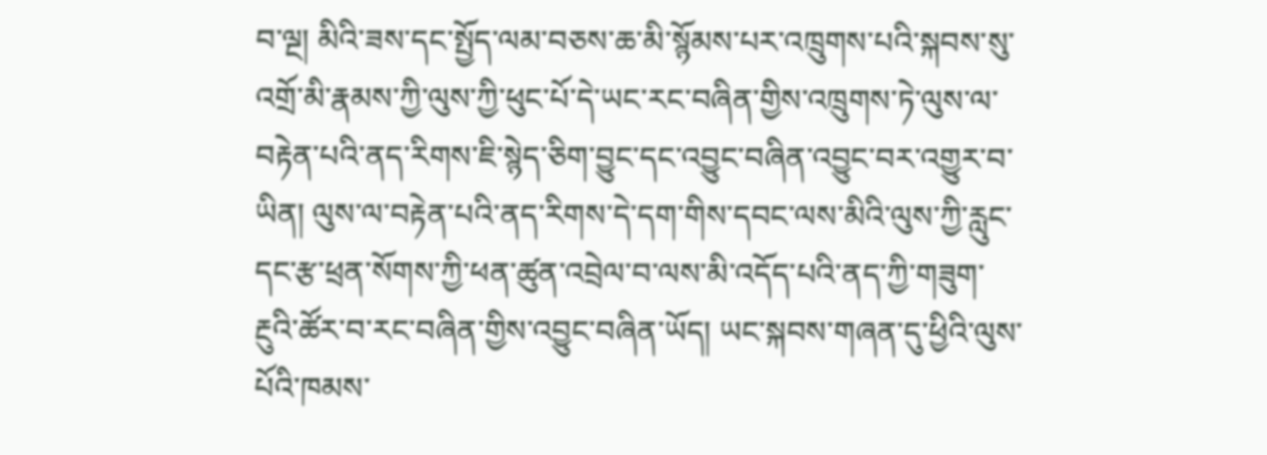བ་ལྔ། མིའི་ཟས་དང་སྤྱོད་ལམ་བཅས་ཆ་མི་སྙོམས་པར་འཁྲུགས་པའི་སྐབས་སུ་འགྲོ་མི་རྣམས་ཀྱི་ལུས་ཀྱི་ཕུང་པོ་དེ་ཡང་རང་བཞིན་གྱིས་འཁྲུགས་ཏེ་ལུས་ལ་བརྟེན་པའི་ནད་རིགས་ཇི་སྙེད་ཅིག་བྱུང་དང་འབྱུང་བཞིན་འབྱུང་བར་འགྱུར་བ་ཡིན། ལུས་ལ་བརྟེན་པའི་ནད་རིགས་དེ་དག་གིས་དབང་ལས་མིའི་ལུས་ཀྱི་རླུང་དང་རྩ་ཕྲན་སོགས་ཀྱི་ཕན་ཚུན་འབྲེལ་བ་ལས་མི་འདོད་པའི་ནད་ཀྱི་གཟུག་རྔུའི་ཚོར་བ་རང་བཞིན་གྱིས་འབྱུང་བཞིན་ཡོད། ཡང་སྐབས་གཞན་དུ་ཕྱིའི་ལུས་པོའི་ཁམས་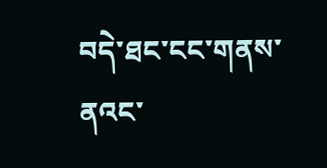བདེ་ཐང་ངང་གནས་ནའང་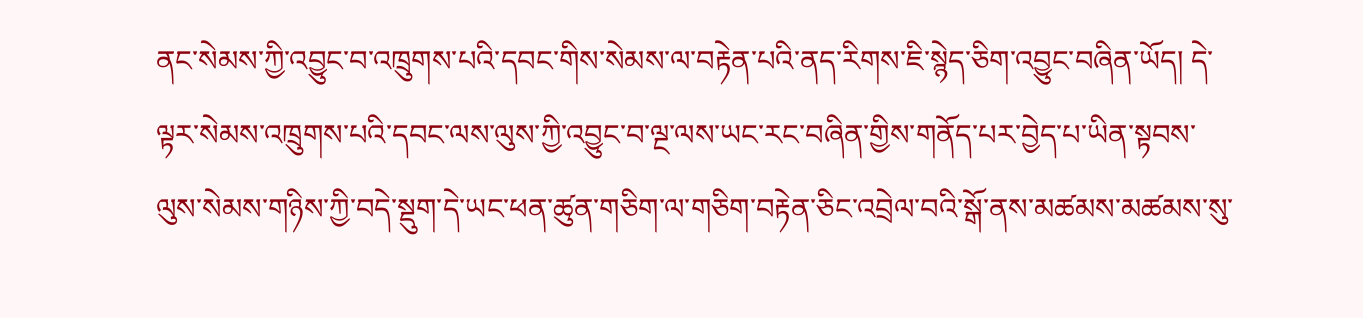ནང་སེམས་ཀྱི་འབྱུང་བ་འཁྲུགས་པའི་དབང་གིས་སེམས་ལ་བརྟེན་པའི་ནད་རིགས་ཇི་སྙེད་ཅིག་འབྱུང་བཞིན་ཡོད། དེ་ལྟར་སེམས་འཁྲུགས་པའི་དབང་ལས་ལུས་ཀྱི་འབྱུང་བ་ལྔ་ལས་ཡང་རང་བཞིན་གྱིས་གནོད་པར་བྱེད་པ་ཡིན་སྟབས་ལུས་སེམས་གཉིས་ཀྱི་བདེ་སྡུག་དེ་ཡང་ཕན་ཚུན་གཅིག་ལ་གཅིག་བརྟེན་ཅིང་འབྲེལ་བའི་སྒོ་ནས་མཚམས་མཚམས་སུ་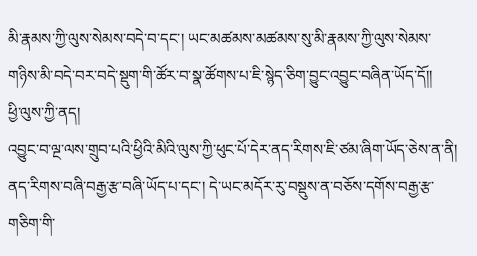མི་རྣམས་ཀྱི་ལུས་སེམས་བདེ་བ་དང་། ཡང་མཚམས་མཚམས་སུ་མི་རྣམས་ཀྱི་ལུས་སེམས་གཉིས་མི་བདེ་བར་བདེ་སྡུག་གི་ཚོར་བ་སྣ་ཚོགས་པ་ཇི་སྙེད་ཅིག་བྱུང་འབྱུང་བཞིན་ཡོད་དོ།།
ཕྱི་ལུས་ཀྱི་ནད།
འབྱུང་བ་ལྔ་ལས་གྲུབ་པའི་ཕྱིའི་མིའི་ལུས་ཀྱི་ཕུང་པོ་དེར་ནད་རིགས་ཇི་ཙམ་ཞིག་ཡོད་ཅེས་ན་ནི། ནད་རིགས་བཞི་བརྒྱ་རྩ་བཞི་ཡོད་པ་དང་། དེ་ཡང་མདོར་རུ་བསྡུས་ན་བཅོས་དགོས་བརྒྱ་རྩ་གཅིག་གི་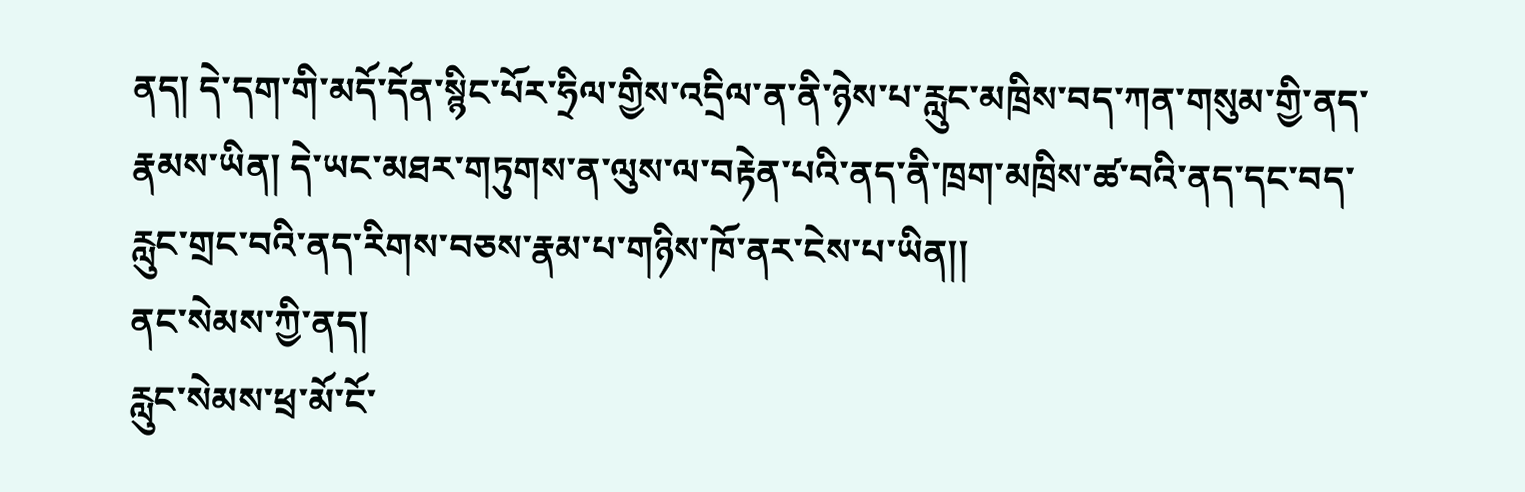ནད། དེ་དག་གི་མདོ་དོན་སྙིང་པོར་ཧྲིལ་གྱིས་འདྲིལ་ན་ནི་ཉེས་པ་རླུང་མཁྲིས་བད་ཀན་གསུམ་གྱི་ནད་རྣམས་ཡིན། དེ་ཡང་མཐར་གཏུགས་ན་ལུས་ལ་བརྟེན་པའི་ནད་ནི་ཁྲག་མཁྲིས་ཚ་བའི་ནད་དང་བད་རླུང་གྲང་བའི་ནད་རིགས་བཅས་རྣམ་པ་གཉིས་ཁོ་ནར་ངེས་པ་ཡིན།།
ནང་སེམས་ཀྱི་ནད།
རླུང་སེམས་ཕྲ་མོ་ངོ་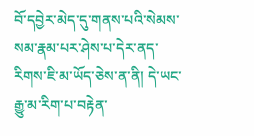བོ་དབྱེར་མེད་དུ་གནས་པའི་སེམས་སམ་རྣམ་པར་ཤེས་པ་དེར་ནད་རིགས་ཇི་མ་ཡོད་ཅེས་ན་ནི། དེ་ཡང་རྒྱུ་མ་རིག་པ་བརྟེན་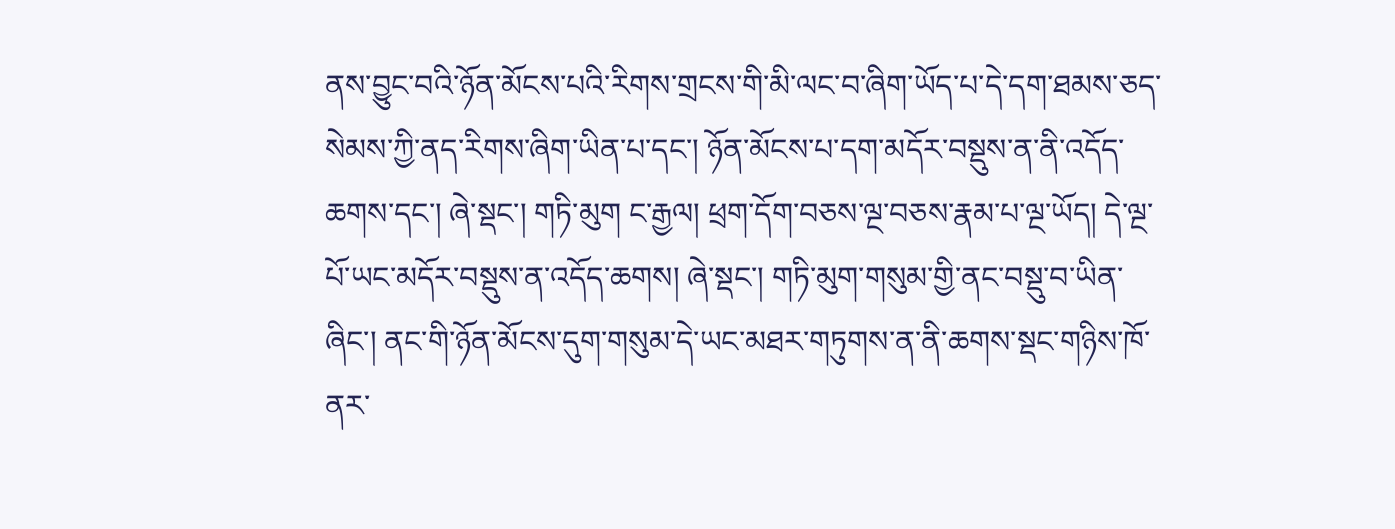ནས་བྱུང་བའི་ཉོན་མོངས་པའི་རིགས་གྲངས་གི་མི་ལང་བ་ཞིག་ཡོད་པ་དེ་དག་ཐམས་ཅད་སེམས་ཀྱི་ནད་རིགས་ཞིག་ཡིན་པ་དང་། ཉོན་མོངས་པ་དག་མདོར་བསྡུས་ན་ནི་འདོད་ཆགས་དང་། ཞེ་སྡང་། གཏི་མུག ང་རྒྱལ། ཕྲག་དོག་བཅས་ལྔ་བཅས་རྣམ་པ་ལྔ་ཡོད། དེ་ལྔ་པོ་ཡང་མདོར་བསྡུས་ན་འདོད་ཆགས། ཞེ་སྡང་། གཏི་མུག་གསུམ་གྱི་ནང་བསྡུ་བ་ཡིན་ཞིང་། ནང་གི་ཉོན་མོངས་དུག་གསུམ་དེ་ཡང་མཐར་གཏུགས་ན་ནི་ཆགས་སྡང་གཉིས་ཁོ་ནར་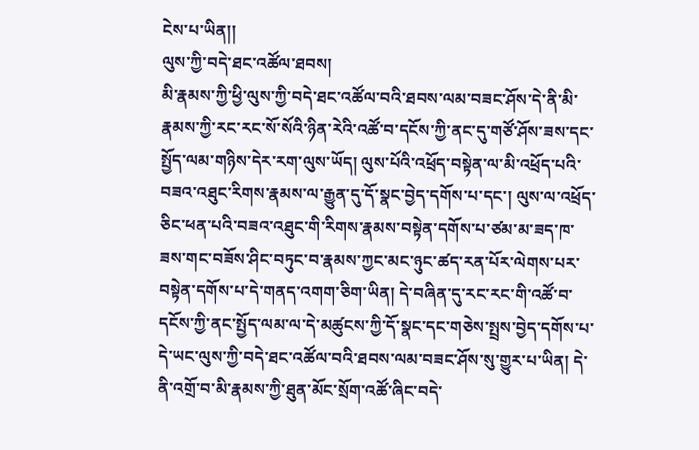ངེས་པ་ཡིན།།
ལུས་ཀྱི་བདེ་ཐང་འཚོལ་ཐབས།
མི་རྣམས་ཀྱི་ཕྱི་ལུས་ཀྱི་བདེ་ཐང་འཚོལ་བའི་ཐབས་ལམ་བཟང་ཤོས་དེ་ནི་མི་རྣམས་ཀྱི་རང་རང་སོ་སོའི་ཉིན་རེའི་འཚོ་བ་དངོས་ཀྱི་ནང་དུ་གཙོ་ཤོས་ཟས་དང་སྤྱོད་ལམ་གཉིས་དེར་རག་ལུས་ཡོད། ལུས་པོའི་འཕྲོད་བསྟེན་ལ་མི་འཕྲོད་པའི་བཟའ་འཐུང་རིགས་རྣམས་ལ་རྒྱུན་དུ་དོ་སྣང་བྱེད་དགོས་པ་དང་། ལུས་ལ་འཕྲོད་ཅིང་ཕན་པའི་བཟའ་འཐུང་གི་རིགས་རྣམས་བསྟེན་དགོས་པ་ཙམ་མ་ཟད་ཁ་ཟས་གང་བཟོས་ཤིང་བཏུང་བ་རྣམས་ཀྱང་མང་ཉུང་ཚད་རན་པོར་ལེགས་པར་བསྟེན་དགོས་པ་དེ་གནད་འགག་ཅིག་ཡིན། དེ་བཞིན་དུ་རང་རང་གི་འཚོ་བ་དངོས་ཀྱི་ནང་སྤྱོད་ལམ་ལ་དེ་མཚུངས་ཀྱི་དོ་སྣང་དང་གཅེས་སྤྲས་བྱེད་དགོས་པ་དེ་ཡང་ལུས་ཀྱི་བདེ་ཐང་འཚོལ་བའི་ཐབས་ལམ་བཟང་ཤོས་སུ་གྱུར་པ་ཡིན། དེ་ནི་འགྲོ་བ་མི་རྣམས་ཀྱི་ཐུན་མོང་སྲོག་འཚོ་ཞིང་བདེ་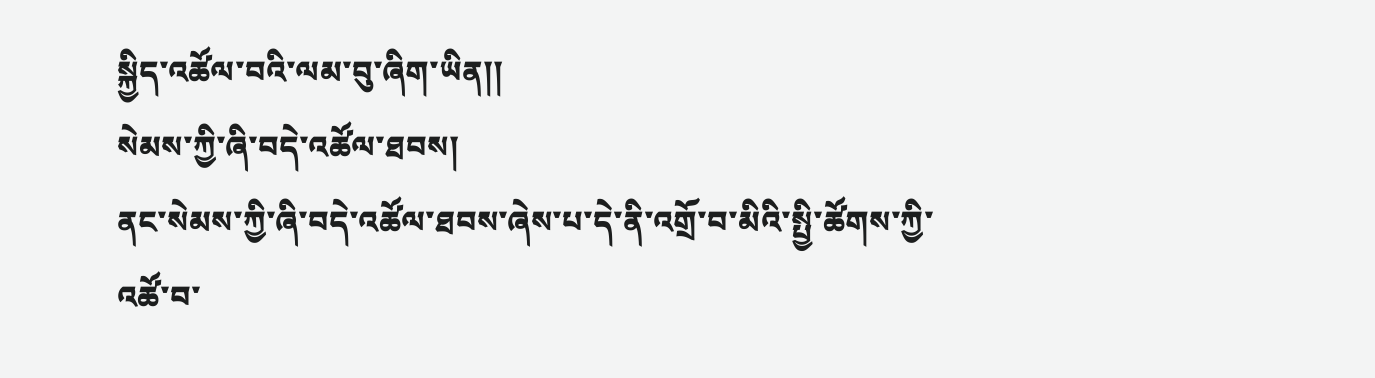སྐྱིད་འཚོལ་བའི་ལམ་བུ་ཞིག་ཡིན།།
སེམས་ཀྱི་ཞི་བདེ་འཚོལ་ཐབས།
ནང་སེམས་ཀྱི་ཞི་བདེ་འཚོལ་ཐབས་ཞེས་པ་དེ་ནི་འགྲོ་བ་མིའི་སྤྱི་ཚོགས་ཀྱི་འཚོ་བ་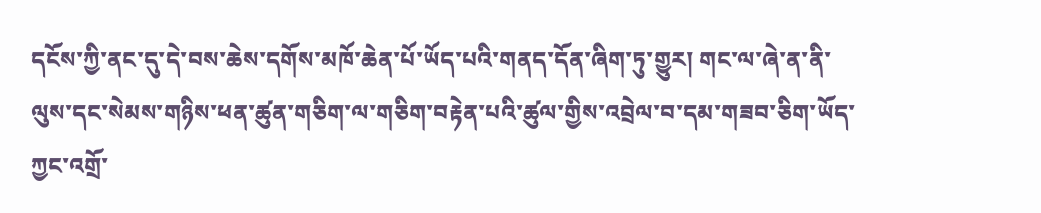དངོས་ཀྱི་ནང་དུ་དེ་བས་ཆེས་དགོས་མཁོ་ཆེན་པོ་ཡོད་པའི་གནད་དོན་ཞིག་ཏུ་གྱུར། གང་ལ་ཞེ་ན་ནི་ལུས་དང་སེམས་གཉིས་ཕན་ཚུན་གཅིག་ལ་གཅིག་བརྟེན་པའི་ཚུལ་གྱིས་འབྲེལ་བ་དམ་གཟབ་ཅིག་ཡོད་ཀྱང་འགྲོ་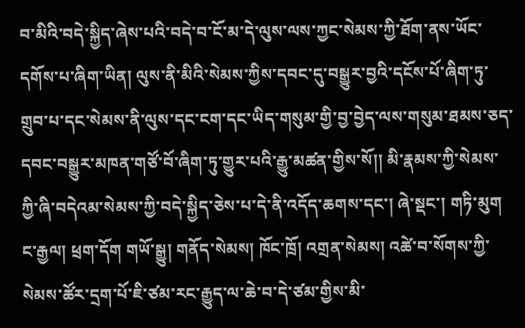བ་མིའི་བདེ་སྐྱིད་ཞེས་པའི་བདེ་བ་ངོ་མ་དེ་ལུས་ལས་ཀྱང་སེམས་ཀྱི་ཐོག་ནས་ཡོང་དགོས་པ་ཞིག་ཡིན། ལུས་ནི་མིའི་སེམས་ཀྱིས་དབང་དུ་བསྒྱུར་བྱའི་དངོས་པོ་ཞིག་ཏུ་གྲུབ་པ་དང་སེམས་ནི་ལུས་དང་ངག་དང་ཡིད་གསུམ་གྱི་བྱ་བྱེད་ལས་གསུམ་ཐམས་ཅད་དབང་བསྒྱུར་མཁན་གཙོ་བོ་ཞིག་ཏུ་གྱུར་པའི་རྒྱུ་མཚན་གྱིས་སོ།། མི་རྣམས་ཀྱི་སེམས་ཀྱི་ཞི་བདེའམ་སེམས་ཀྱི་བདེ་སྐྱིད་ཅེས་པ་དེ་ནི་འདོད་ཆགས་དང་། ཞེ་སྡང་། གཏི་མུག ང་རྒྱལ། ཕྲག་དོག གཡོ་སྒྱུ། གནོད་སེམས། ཁོང་ཁྲོ། འགྲན་སེམས། འཚེ་བ་སོགས་ཀྱི་སེམས་ཚོར་དྲག་པོ་ཇི་ཙམ་རང་རྒྱུད་ལ་ཆེ་བ་དེ་ཙམ་གྱིས་མི་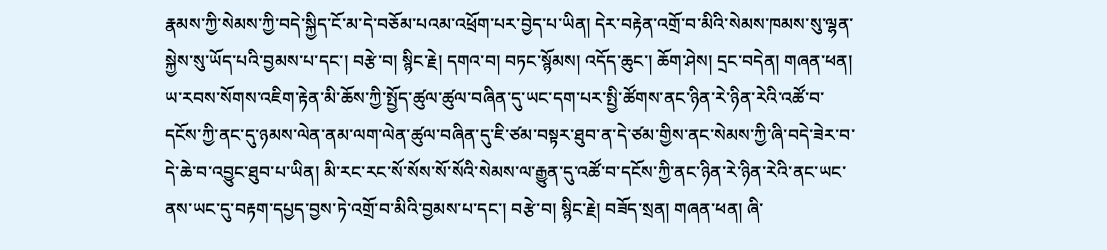རྣམས་ཀྱི་སེམས་ཀྱི་བདེ་སྐྱིད་ངོ་མ་དེ་བཅོམ་པའམ་འཕྲོག་པར་བྱེད་པ་ཡིན། དེར་བརྟེན་འགྲོ་བ་མིའི་སེམས་ཁམས་སུ་ལྷན་སྐྱེས་སུ་ཡོད་པའི་བྱམས་པ་དང་། བརྩེ་བ། སྙིང་རྗེ། དགའ་བ། བཏང་སྙོམས། འདོད་ཆུང་། ཆོག་ཤེས། དྲང་བདེན། གཞན་ཕན། ཡ་རབས་སོགས་འཇིག་རྟེན་མི་ཆོས་ཀྱི་སྤྱོད་ཚུལ་ཚུལ་བཞིན་དུ་ཡང་དག་པར་སྤྱི་ཚོགས་ནང་ཉིན་རེ་ཉིན་རེའི་འཚོ་བ་དངོས་ཀྱི་ནང་དུ་ཉམས་ལེན་ནམ་ལག་ལེན་ཚུལ་བཞིན་དུ་ཇི་ཙམ་བསྟར་ཐུབ་ན་དེ་ཙམ་གྱིས་ནང་སེམས་ཀྱི་ཞི་བདེ་ཟེར་བ་དེ་ཆེ་བ་འབྱུང་ཐུབ་པ་ཡིན། མི་རང་རང་སོ་སོས་སོ་སོའི་སེམས་ལ་རྒྱུན་དུ་འཚོ་བ་དངོས་ཀྱི་ནང་ཉིན་རེ་ཉིན་རེའི་ནང་ཡང་ནས་ཡང་དུ་བརྟག་དཔྱད་བྱས་ཏེ་འགྲོ་བ་མིའི་བྱམས་པ་དང་། བརྩེ་བ། སྙིང་རྗེ། བཟོད་སྲན། གཞན་ཕན། ཞི་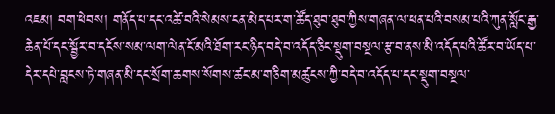འཇམ། བག་ཕེབས། གནོད་པ་དང་འཚེ་བའི་སེམས་ངན་མེད་པར་ག་ཚོད་ཐུབ་ཐུབ་ཀྱིས་གཞན་ལ་ཕན་པའི་བསམ་པའི་ཀུན་སློང་རྒྱ་ཆེན་པོ་དང་སྦྱོར་བ་དངོས་སམ་ལག་ལེན་ངོ་མའི་ཐོག་རང་ཉིད་བདེ་བ་འདོད་ཅིང་སྡུག་བསྔལ་རྩ་བ་ནས་མི་འདོད་པའི་ཚོར་བ་ཡོད་པ་དེར་དཔེ་བླངས་ཏེ་གཞན་མི་དང་སྲོག་ཆགས་སོགས་ཚང་མ་གཅིག་མཚུངས་ཀྱི་བདེ་བ་འདོད་པ་དང་སྡུག་བསྔལ་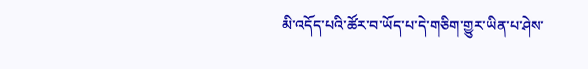མི་འདོད་པའི་ཚོར་བ་ཡོད་པ་དེ་གཅིག་གྱུར་ཡིན་པ་ཤེས་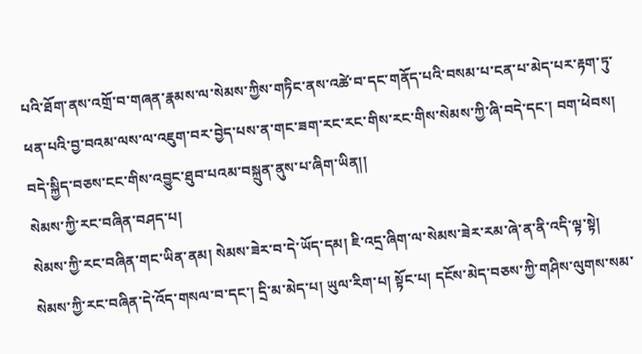པའི་ཐོག་ནས་འགྲོ་བ་གཞན་རྣམས་ལ་སེམས་ཀྱིས་གཏིང་ནས་འཚེ་བ་དང་གནོད་པའི་བསམ་པ་ངན་པ་མེད་པར་རྟག་ཏུ་ཕན་པའི་བྱ་བའམ་ལས་ལ་འཇུག་བར་བྱེད་པས་ན་གང་ཟག་རང་རང་གིས་རང་གིས་སེམས་ཀྱི་ཞི་བདེ་དང་། བག་ཕེབས། བདེ་སྐྱིད་བཅས་ངང་གིས་འབྱུང་ཐུབ་པའམ་བསྐྲུན་ནུས་པ་ཞིག་ཡིན།།
སེམས་ཀྱི་རང་བཞིན་བཤད་པ།
སེམས་ཀྱི་རང་བཞིན་གང་ཡིན་ནམ། སེམས་ཟེར་བ་དེ་ཡོད་དམ། ཇི་འདྲ་ཞིག་ལ་སེམས་ཟེར་རམ་ཞེ་ན་ནི་འདི་ལྟ་སྟེ། སེམས་ཀྱི་རང་བཞིན་དེ་འོད་གསལ་བ་དང་། དྲི་མ་མེད་པ། ཡུལ་རིག་པ། སྟོང་པ། དངོས་མེད་བཅས་ཀྱི་གཤིས་ལུགས་སམ་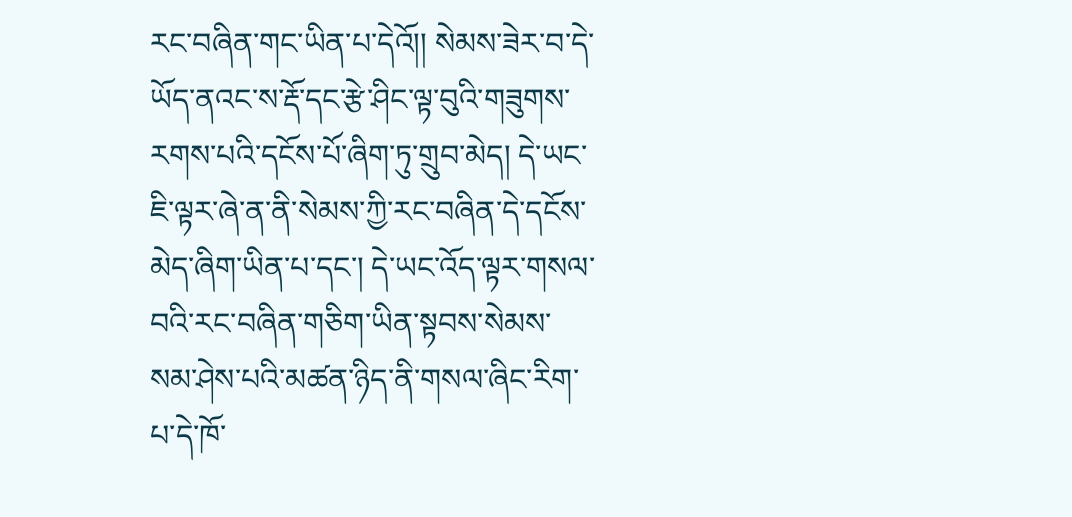རང་བཞིན་གང་ཡིན་པ་དེའོ།། སེམས་ཟེར་བ་དེ་ཡོད་ནའང་ས་རྡོ་དང་རྩེ་ཤིང་ལྟ་བུའི་གཟུགས་རགས་པའི་དངོས་པོ་ཞིག་ཏུ་གྲུབ་མེད། དེ་ཡང་ཇི་ལྟར་ཞེ་ན་ནི་སེམས་ཀྱི་རང་བཞིན་དེ་དངོས་མེད་ཞིག་ཡིན་པ་དང་། དེ་ཡང་འོད་ལྟར་གསལ་བའི་རང་བཞིན་གཅིག་ཡིན་སྟབས་སེམས་སམ་ཤེས་པའི་མཚན་ཉིད་ནི་གསལ་ཞིང་རིག་པ་དེ་ཁོ་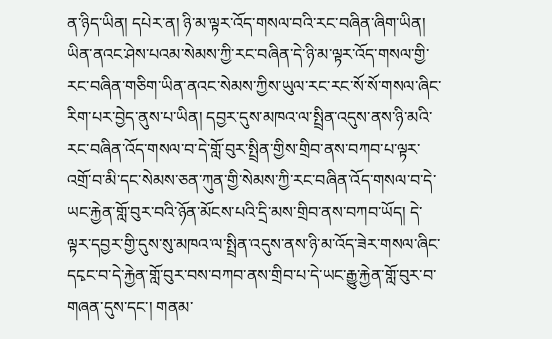ན་ཉིད་ཡིན། དཔེར་ན། ཉི་མ་ལྟར་འོད་གསལ་བའི་རང་བཞིན་ཞིག་ཡིན། ཡིན་ནའང་ཤེས་པའམ་སེམས་ཀྱི་རང་བཞིན་དེ་ཉི་མ་ལྟར་འོད་གསལ་གྱི་རང་བཞིན་གཅིག་ཡིན་ནའང་སེམས་ཀྱིས་ཡུལ་རང་རང་སོ་སོ་གསལ་ཞིང་རིག་པར་བྱེད་ནུས་པ་ཡིན། དབྱར་དུས་མཁའ་ལ་སྤྲིན་འདུས་ནས་ཉི་མའི་རང་བཞིན་འོད་གསལ་བ་དེ་གློ་བུར་སྤྲིན་གྱིས་གྲིབ་ནས་བཀབ་པ་ལྟར་འགྲོ་བ་མི་དང་སེམས་ཅན་ཀུན་གྱི་སེམས་ཀྱི་རང་བཞིན་འོད་གསལ་བ་དེ་ཡང་རྐྱེན་གློ་བུར་བའི་ཉོན་མོངས་པའི་དྲི་མས་གྲིབ་ནས་བཀབ་ཡོད། དེ་ལྟར་དབྱར་གྱི་དུས་སུ་མཁའ་ལ་སྤྲིན་འདུས་ནས་ཉི་མ་འོད་ཟེར་གསལ་ཞིང་དངྭང་བ་དེ་རྐྱེན་གློ་བུར་བས་བཀབ་ནས་གྲིབ་པ་དེ་ཡང་རྒྱུ་རྐྱེན་གློ་བུར་བ་གཞན་དུས་དང་། གནམ་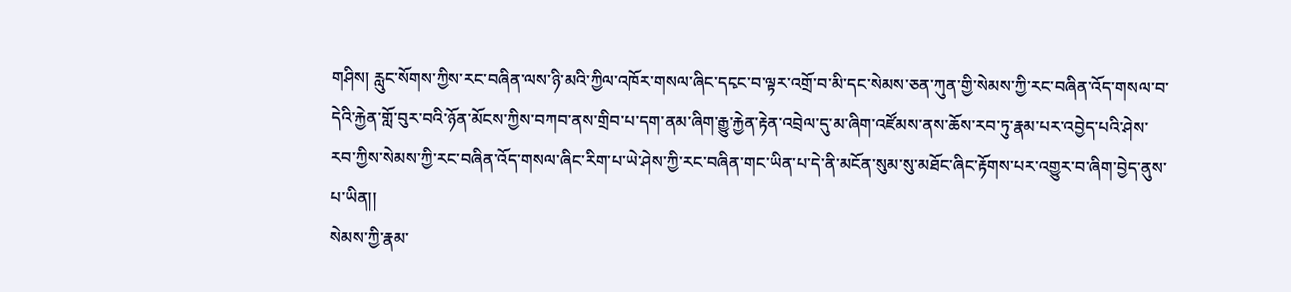གཤིས། རླུང་སོགས་ཀྱིས་རང་བཞིན་ལས་ཉི་མའི་ཀྱིལ་འཁོར་གསལ་ཞིང་དངྭང་བ་ལྟར་འགྲོ་བ་མི་དང་སེམས་ཅན་ཀུན་གྱི་སེམས་ཀྱི་རང་བཞིན་འོད་གསལ་བ་དེའི་རྐྱེན་གློ་བུར་བའི་ཉོན་མོངས་ཀྱིས་བཀབ་ནས་གྲིབ་པ་དག་ནམ་ཞིག་རྒྱུ་རྐྱེན་རྟེན་འབྲེལ་དུ་མ་ཞིག་འཛོམས་ནས་ཆོས་རབ་ཏུ་རྣམ་པར་འབྱེད་པའི་ཤེས་རབ་ཀྱིས་སེམས་ཀྱི་རང་བཞིན་འོད་གསལ་ཞིང་རིག་པ་ཡེ་ཤེས་ཀྱི་རང་བཞིན་གང་ཡིན་པ་དེ་ནི་མངོན་སུམ་སུ་མཐོང་ཞིང་རྟོགས་པར་འགྱུར་བ་ཞིག་བྱེད་ནུས་པ་ཡིན།།
སེམས་ཀྱི་རྣམ་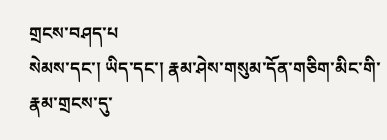གྲངས་བཤད་པ
སེམས་དང་། ཡིད་དང་། རྣམ་ཤེས་གསུམ་དོན་གཅིག་མིང་གི་རྣམ་གྲངས་དུ་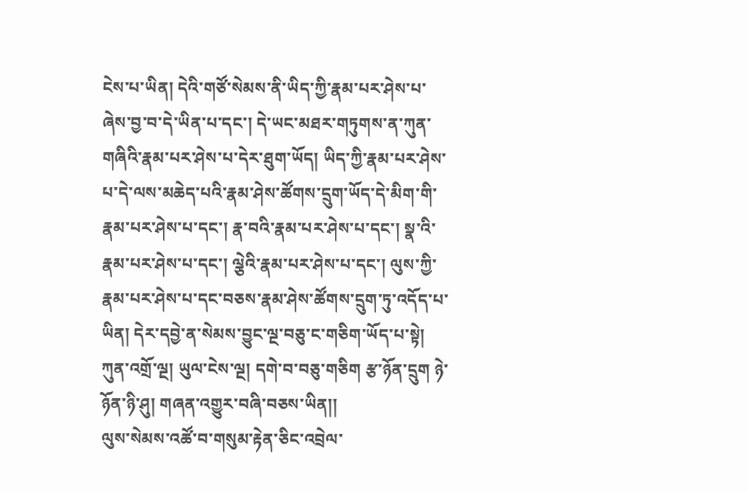ངེས་པ་ཡིན། དེའི་གཙོ་སེམས་ནི་ཡིད་ཀྱི་རྣམ་པར་ཤེས་པ་ཞེས་བྱ་བ་དེ་ཡིན་པ་དང་། དེ་ཡང་མཐར་གཏུགས་ན་ཀུན་གཞིའི་རྣམ་པར་ཤེས་པ་དེར་ཐུག་ཡོད། ཡིད་ཀྱི་རྣམ་པར་ཤེས་པ་དེ་ལས་མཆེད་པའི་རྣམ་ཤེས་ཚོགས་དྲུག་ཡོད་དེ་མིག་གི་རྣམ་པར་ཤེས་པ་དང་། རྣ་བའི་རྣམ་པར་ཤེས་པ་དང་། སྣ་འི་རྣམ་པར་ཤེས་པ་དང་། ལྕེའི་རྣམ་པར་ཤེས་པ་དང་། ལུས་ཀྱི་རྣམ་པར་ཤེས་པ་དང་བཅས་རྣམ་ཤེས་ཚོགས་དྲུག་ཏུ་འདོད་པ་ཡིན། དེར་དབྱེ་ན་སེམས་བྱུང་ལྔ་བཅུ་ང་གཅིག་ཡོད་པ་སྟེ། ཀུན་འགྲོ་ལྔ། ཡུལ་ངེས་ལྔ། དགེ་བ་བཅུ་གཅིག རྩ་ཉོན་དྲུག ཉེ་ཉོན་ཉི་ཤུ། གཞན་འགྱུར་བཞི་བཅས་ཡིན།།
ལུས་སེམས་འཚོ་བ་གསུམ་རྟེན་ཅིང་འབྲེལ་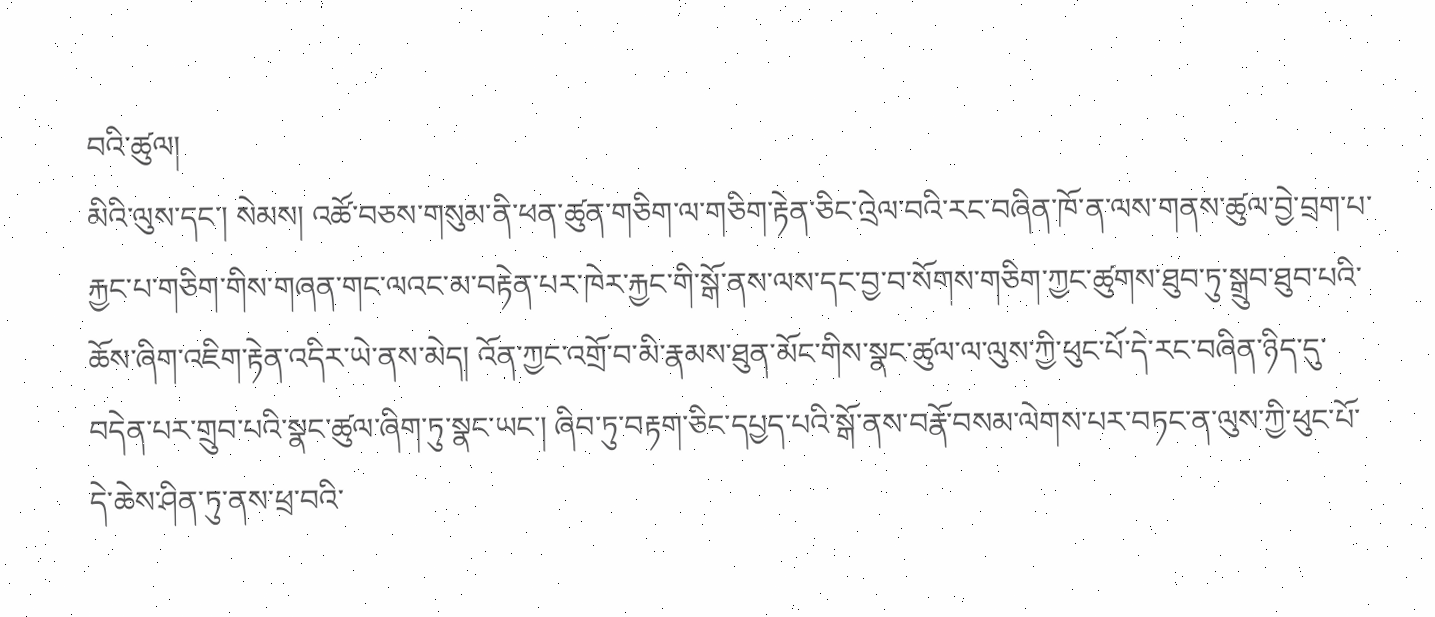བའི་ཚུལ།
མིའི་ལུས་དང་། སེམས། འཚོ་བཅས་གསུམ་ནི་ཕན་ཚུན་གཅིག་ལ་གཅིག་རྟེན་ཅིང་འྲེལ་བའི་རང་བཞིན་ཁོ་ན་ལས་གནས་ཚུལ་བྱེ་བྲག་པ་རྐྱང་པ་གཅིག་གིས་གཞན་གང་ལའང་མ་བརྟེན་པར་ཁེར་རྐྱང་གི་སྒོ་ནས་ལས་དང་བྱ་བ་སོགས་གཅིག་ཀྱང་ཚུགས་ཐུབ་ཏུ་སྒྲུབ་ཐུབ་པའི་ཆོས་ཞིག་འཇིག་རྟེན་འདིར་ཡེ་ནས་མེད། འོན་ཀྱང་འགྲོ་བ་མི་རྣམས་ཐུན་མོང་གིས་སྣང་ཚུལ་ལ་ལུས་ཀྱི་ཕུང་པོ་དེ་རང་བཞིན་ཉིད་དུ་བདེན་པར་གྲུབ་པའི་སྣང་ཚུལ་ཞིག་ཏུ་སྣང་ཡང་། ཞིབ་ཏུ་བརྟག་ཅིང་དཔྱད་པའི་སྒོ་ནས་བརྣོ་བསམ་ལེགས་པར་བཏང་ན་ལུས་ཀྱི་ཕུང་པོ་དེ་ཆེས་ཤིན་ཏུ་ནས་ཕྲ་བའི་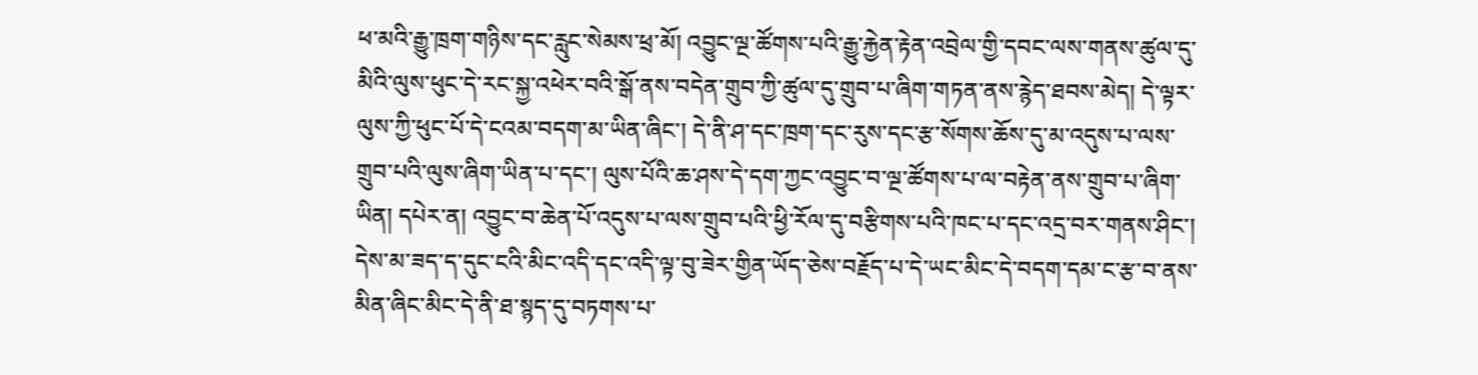ཕ་མའི་རྒྱུ་ཁྲག་གཉིས་དང་རླུང་སེམས་ཕྲ་མོ། འབྱུང་ལྔ་ཚོགས་པའི་རྒྱུ་རྐྱེན་རྟེན་འབྲེལ་གྱི་དབང་ལས་གནས་ཚུལ་དུ་མིའི་ལུས་ཕུང་དེ་རང་སྐྱ་འཕེར་བའི་སྒོ་ནས་བདེན་གྲུབ་ཀྱི་ཚུལ་དུ་གྲུབ་པ་ཞིག་གཏན་ནས་རྙེད་ཐབས་མེད། དེ་ལྟར་ལུས་ཀྱི་ཕུང་པོ་དེ་ངའམ་བདག་མ་ཡིན་ཞིང་། དེ་ནི་ཤ་དང་ཁྲག་དང་རུས་དང་རྩ་སོགས་ཆོས་དུ་མ་འདུས་པ་ལས་གྲུབ་པའི་ལུས་ཞིག་ཡིན་པ་དང་། ལུས་པོའི་ཆ་ཤས་དེ་དག་ཀྱང་འབྱུང་བ་ལྔ་ཚོགས་པ་ལ་བརྟེན་ནས་གྲུབ་པ་ཞིག་ཡིན། དཔེར་ན། འབྱུང་བ་ཆེན་པོ་འདུས་པ་ལས་གྲུབ་པའི་ཕྱི་རོལ་དུ་བརྩིགས་པའི་ཁང་པ་དང་འདྲ་བར་གནས་ཤིང་། དེས་མ་ཟད་ད་དུང་ངའི་མིང་འདི་དང་འདི་ལྟ་བུ་ཟེར་གྱིན་ཡོད་ཅེས་བརྗོད་པ་དེ་ཡང་མིང་དེ་བདག་དམ་ང་རྩ་བ་ནས་མིན་ཞིང་མིང་དེ་ནི་ཐ་སྙད་དུ་བཏགས་པ་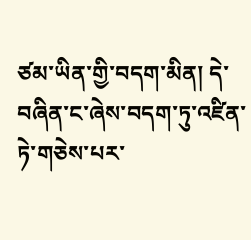ཙམ་ཡིན་གྱི་བདག་མིན། དེ་བཞིན་ང་ཞེས་བདག་ཏུ་འཛིན་ཏེ་གཅེས་པར་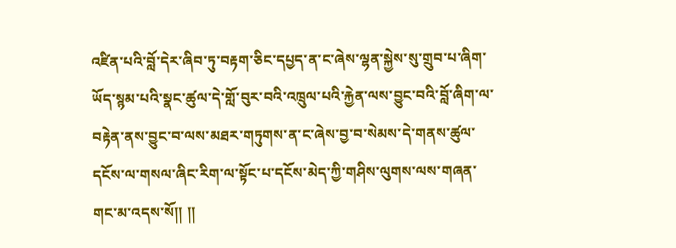འཛིན་པའི་བློ་དེར་ཞིབ་ཏུ་བརྟག་ཅིང་དཔྱད་ན་ང་ཞེས་ལྷན་སྐྱེས་སུ་གྲུབ་པ་ཞིག་ཡོད་སྙམ་པའི་སྣང་ཚུལ་དེ་གློ་བུར་བའི་འཁྲུལ་པའི་རྐྱེན་ལས་བྱུང་བའི་བློ་ཞིག་ལ་བརྟེན་ནས་བྱུང་བ་ལས་མཐར་གཏུགས་ན་ང་ཞེས་བྱ་བ་སེམས་དེ་གནས་ཚུལ་དངོས་ལ་གསལ་ཞིང་རིག་ལ་སྟོང་པ་དངོས་མེད་ཀྱི་གཤིས་ལུགས་ལས་གཞན་གང་མ་འདས་སོ།། །།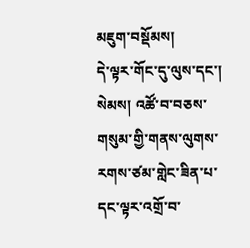མཇུག་བསྡོམས།
དེ་ལྟར་གོང་དུ་ལུས་དང་། སེམས། འཚོ་བ་བཅས་གསུམ་གྱི་གནས་ལུགས་རགས་ཙམ་གླེང་ཟིན་པ་དང་ལྟར་འགྲོ་བ་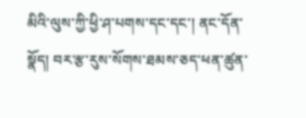མིའི་ལུས་ཀྱི་ཕྱི་ཤ་པགས་དང་དང་། ནང་དོན་སྣོད། བར་རྩ་རུས་སོགས་ཐམས་ཅད་ཕན་ཚུན་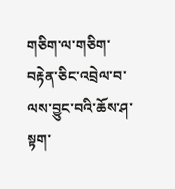གཅིག་ལ་གཅིག་བརྟེན་ཅིང་འབྲེལ་བ་ལས་བྱུང་བའི་ཆོས་ཤ་སྟག་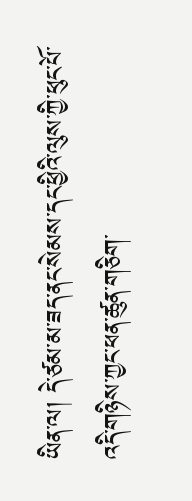ཡིན་ལ། དེ་ཙམ་མ་ཟད་ནང་སེམས་དང་ཕྱིའི་ལུས་ཀྱི་ཕུང་པོ་འདི་གཉིས་ཀྱང་ཕན་ཚུན་གཅིག་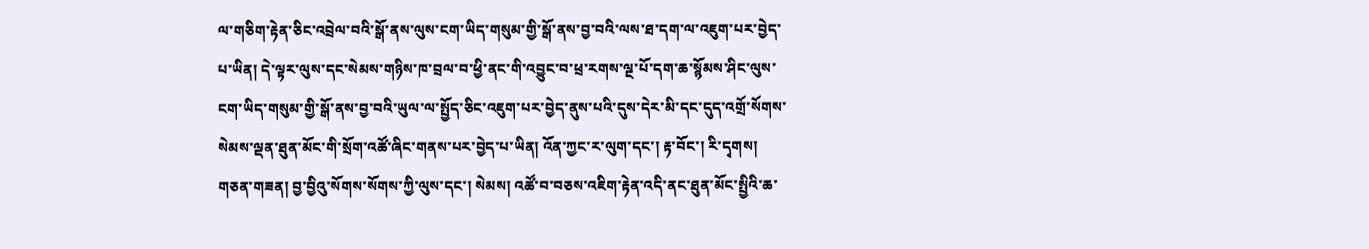ལ་གཅིག་རྟེན་ཅིང་འབྲེལ་བའི་སྒོ་ནས་ལུས་ངག་ཡིད་གསུམ་གྱི་སྒོ་ནས་བྱ་བའི་ལས་ཐ་དག་ལ་འཇུག་པར་བྱེད་པ་ཡིན། དེ་ལྟར་ལུས་དང་སེམས་གཉིས་ཁ་བྲལ་བ་ཕྱི་ནང་གི་འབྱུང་བ་ཕྲ་རགས་ལྔ་པོ་དག་ཆ་སྙོམས་ཤིང་ལུས་ངག་ཡིད་གསུམ་གྱི་སྒོ་ནས་བྱ་བའི་ཡུལ་ལ་སྤྱོད་ཅིང་འཇུག་པར་བྱེད་ནུས་པའི་དུས་དེར་མི་དང་དུད་འགྲོ་སོགས་སེམས་ལྡན་ཐུན་མོང་གི་སྲོག་འཚོ་ཞིང་གནས་པར་བྱེད་པ་ཡིན། འོན་ཀྱང་ར་ལུག་དང་། རྟ་བོང་། རི་དྭགས། གཅན་གཟན། བྱ་བྱིའུ་སོགས་སོགས་ཀྱི་ལུས་དང་། སེམས། འཚོ་བ་བཅས་འཇིག་རྟེན་འདི་ནང་ཐུན་མོང་སྤྱིའི་ཆ་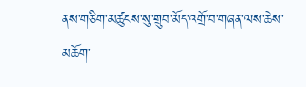ནས་གཅིག་མཚུངས་སུ་གྲུབ་མོད་འགྲོ་བ་གཞན་ལས་ཆེས་མཆོག་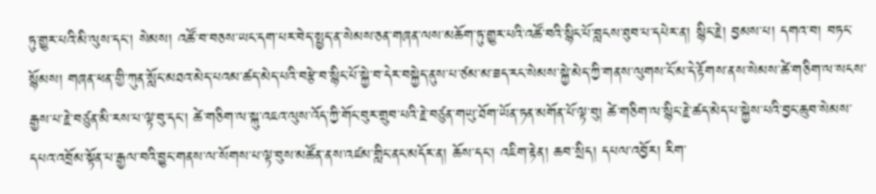ཏུ་གྱུར་པའི་མི་ལུས་དང་། སེམས། འཚོ་བ་བཅས་ཡང་དག་པར་བེད་སྤྱད་ན་སེམས་ཅན་གཞན་ལས་མཆོག་ཏུ་གྱུར་པའི་འཚོ་བའི་སྙིང་པོ་བླངས་ཐུབ་པ་དཔེར་ན། སྙིང་རྗེ། བྱམས་པ། དགའ་བ། བཏང་སྙོམས། གཞན་ཕན་གྱི་ཀུན་སློང་མཐའ་མེད་པའམ་ཚད་མེད་པའི་བརྩེ་བ་སྙིང་པོ་སྐྱེ་བ་དེར་བསྐྱེད་ནུས་པ་ཙམ་མ་ཟད་རང་སེམས་སྐྱེ་མེད་ཀྱི་གནས་ལུགས་ངོ་མ་དེ་རྟོགས་ནས་སེམས་ཚེ་གཅིག་ལ་སངས་རྒྱས་པ་རྗེ་བཙུན་མི་རས་པ་ལྟ་བུ་དང་། ཚེ་གཅིག་ལ་སྐུ་འཇའ་ལུས་འོད་ཀྱི་གོང་བུར་གྲུབ་པའི་རྗེ་བཙུན་གཡུ་ཐོག་ཡོན་ཏན་མགོན་པོ་ལྟ་བུ། ཚེ་གཅིག་ལ་སྙིང་རྗེ་ཚད་མེད་པ་སྐྱེས་པའི་བྱང་ཆུབ་སེམས་དཔའ་འབྲོམ་སྟོན་པ་རྒྱལ་བའི་བྱུང་གནས་ལ་སོགས་པ་ལྟ་བུས་མཚོན་ནས་འཛམ་གླིང་ནང་མདོར་ན། ཆོས་དང་། འཇིག་རྟེན། ཆབ་སྲིད། དཔལ་འབྱོར། རིག་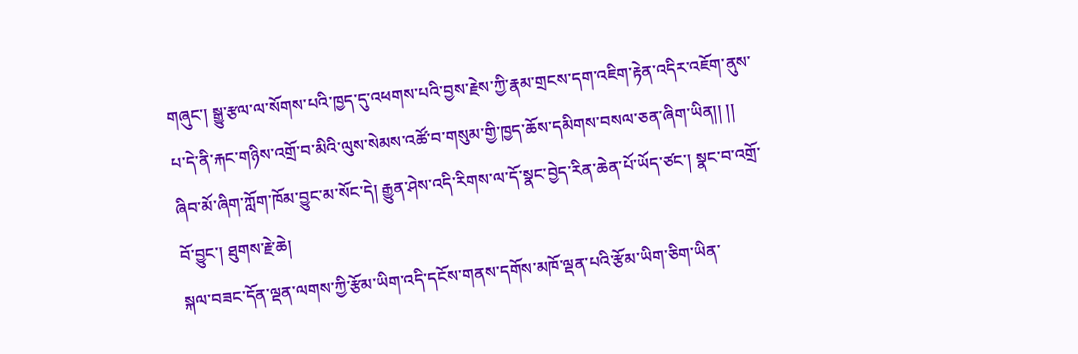གཞུང་། སྒྱུ་རྩལ་ལ་སོགས་པའི་ཁྱད་དུ་འཕགས་པའི་བྱས་རྗེས་ཀྱི་རྣམ་གྲངས་དག་འཇིག་རྟེན་འདིར་འཇོག་ནུས་པ་དེ་ནི་རྐང་གཉིས་འགྲོ་བ་མིའི་ལུས་སེམས་འཚོ་བ་གསུམ་གྱི་ཁྱད་ཆོས་དམིགས་བསལ་ཅན་ཞིག་ཡིན།། །།
ཞིབ་མོ་ཞིག་ཀློག་ཁོམ་བྱུང་མ་སོང་དེ། རྒྱུན་ཤེས་འདི་རིགས་ལ་དོ་སྣང་བྱེད་རིན་ཆེན་པོ་ཡོད་ཙང་། སྣང་བ་འགྲོ་བོ་བྱུང་། ཐུགས་རྗེ་ཆེ།
སྐལ་བཟང་དོན་ལྡན་ལགས་ཀྱི་རྩོམ་ཡིག་འདི་དངོས་གནས་དགོས་མཁོ་ལྡན་པའི་རྩོམ་ཡིག་ཅིག་ཡིན་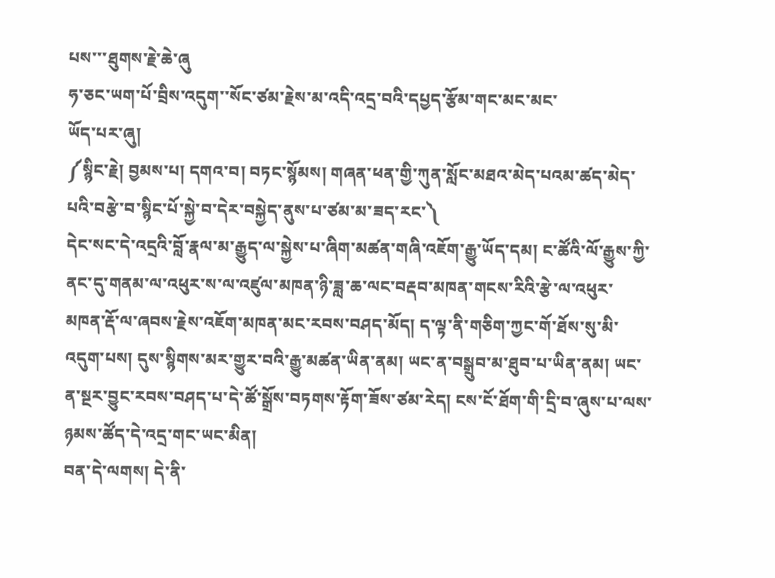པས་་་ཐུགས་རྗེ་ཆེ་ཞུ
ཧ་ཅང་ཡག་པོ་བྲིས་འདུག་་སོང་ཙམ་རྗེས་མ་འདི་འདྲ་བའི་དཔྱད་རྩོམ་གང་མང་མང་
ཡོད་པར་ཞུ།
༼སྙིང་རྗེ། བྱམས་པ། དགའ་བ། བཏང་སྙོམས། གཞན་ཕན་གྱི་ཀུན་སློང་མཐའ་མེད་པའམ་ཚད་མེད་པའི་བརྩེ་བ་སྙིང་པོ་སྐྱེ་བ་དེར་བསྐྱེད་ནུས་པ་ཙམ་མ་ཟད་རང་༽
དེང་སང་དེ་འདྲའི་བློ་རྣལ་མ་རྒྱུད་ལ་སྐྱེས་པ་ཞིག་མཚན་གཞི་འཇོག་རྒྱུ་ཡོད་དམ། ང་ཚོའི་ལོ་རྒྱུས་ཀྱི་ནང་དུ་གནམ་ལ་འཕུར་ས་ལ་འཛུལ་མཁན་ཉི་ཟླ་ཆ་ལང་བརྡབ་མཁན་གངས་རིའི་རྩེ་ལ་འཕུར་མཁན་རྡོ་ལ་ཞབས་རྗེས་འཇོག་མཁན་མང་རབས་བཤད་མོད། ད་ལྟ་ནི་གཅིག་ཀྱང་གོ་ཐོས་སུ་མི་འདུག་པས། དུས་སྙིགས་མར་གྱུར་བའི་རྒྱུ་མཚན་ཡིན་ནམ། ཡང་ན་བསྒྲུབ་མ་ཐུབ་པ་ཡིན་ནམ། ཡང་ན་སྔར་བྱུང་རབས་བཤད་པ་དེ་ཚོ་སྒྲོས་བཏགས་རྟོག་ཟོས་ཙམ་རེད། ངས་ངོ་ཐོག་གི་དྲི་བ་ཞུས་པ་ལས་ཉམས་ཚོད་དེ་འདྲ་གང་ཡང་མིན།
བན་དེ་ལགས། དེ་ནི་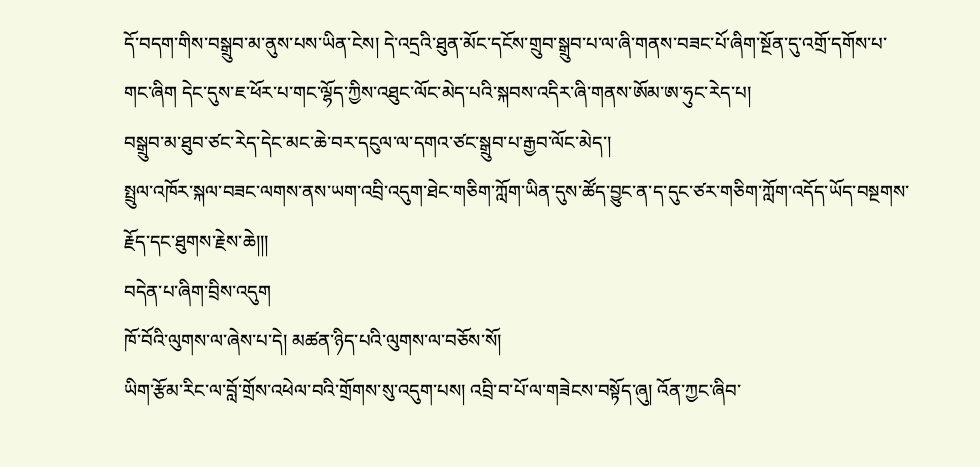དོ་བདག་གིས་བསྒྲུབ་མ་ནུས་པས་ཡིན་ངེས། དེ་འདྲའི་ཐུན་མོང་དངོས་གྲུབ་སྒྲུབ་པ་ལ་ཞི་གནས་བཟང་པོ་ཞིག་སྔོན་དུ་འགྲོ་དགོས་པ་གང་ཞིག དེང་དུས་ཇ་ཕོར་པ་གང་ལྷོད་ཀྱིས་འཐུང་ལོང་མེད་པའི་སྐབས་འདིར་ཞི་གནས་ཨོམ་ཨ་ཧུང་རེད་པ།
བསྒྲུབ་མ་ཐུབ་ཙང་རེད་དེང་མང་ཆེ་བར་དངུལ་ལ་དགའ་ཙང་སྒྲུབ་པ་རྒྱབ་ལོང་མེད་།
སྤྲུལ་འཁོར་སྐལ་བཟང་ལགས་ནས་ཡག་འབྲི་འདུག་ཐེང་གཅིག་ཀློག་ཡིན་དུས་ཚོད་བྱུང་ན་ད་དུང་ཙར་གཅིག་ཀློག་འདོད་ཡོད་བསྔགས་རྗོད་དང་ཐུགས་རྗེས་ཆེ།།།
བདེན་པ་ཞིག་བྲིས་འདུག
ཁོ་བོའི་ལུགས་ལ་ཞེས་པ་དེ། མཚན་ཉིད་པའི་ལུགས་ལ་བཅོས་སོ།
ཡིག་རྩོམ་རིང་ལ་བློ་གྲོས་འཕེལ་བའི་གྲོགས་སུ་འདུག་པས། འབྲི་བ་པོ་ལ་གཟེངས་བསྟོད་ཞུ། འོན་ཀྱང་ཞིབ་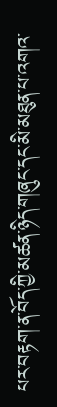པར་བརྟག་ན་བོད་ཀྱི་མཚན་ཉིད་གཞུང་དང་མི་མཐུན་པ་འགའ་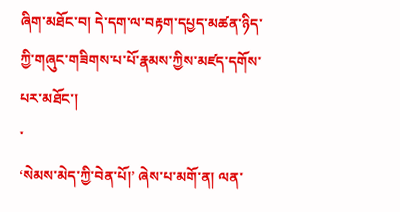ཞིག་མཐོང་བ། དེ་དག་ལ་བརྟག་དཔྱད་མཚན་ཉིད་ཀྱི་གཞུང་གཟིགས་པ་པོ་རྣམས་ཀྱིས་མཛད་དགོས་པར་མཐོང་།
་
‘སེམས་མེད་ཀྱི་བེན་པོ།’ ཞེས་པ་མགོ་ན། ལན་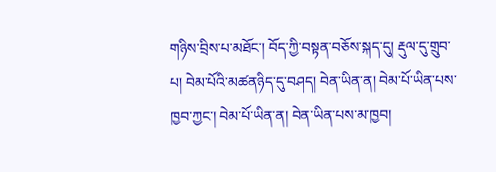གཉིས་བྲིས་པ་མཐོང་། བོད་ཀྱི་བསྟན་བཅོས་སྐད་དུ། རྡུལ་དུ་གྲུབ་པ། བེམ་པོའི་མཚནཉིད་དུ་བཤད། བེན་ཡིན་ན། བེམ་པོ་ཡིན་པས་ཁྱབ་ཀྱང་། བེམ་པོ་ཡིན་ན། བེན་ཡིན་པས་མ་ཁྱབ།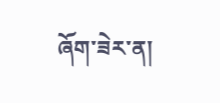ཞོག་ཟེར་ན།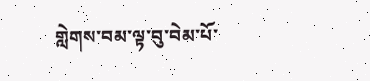གླེགས་བམ་ལྟ་བུ་བེམ་པོ་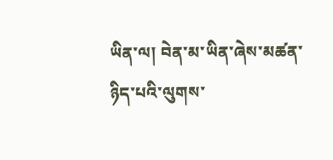ཡིན་ལ། བེན་མ་ཡིན་ཞེས་མཚན་ཉིད་པའི་ལུགས་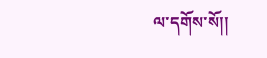ལ་དགོས་སོ།།